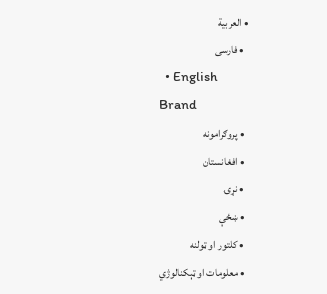• العربية
  • فارسی
  • English
Brand
  • پروګرامونه
  • افغانستان
  • نړۍ
  • ښځې
  • کلتور او ټولنه
  • معلومات او ټېکنالوژي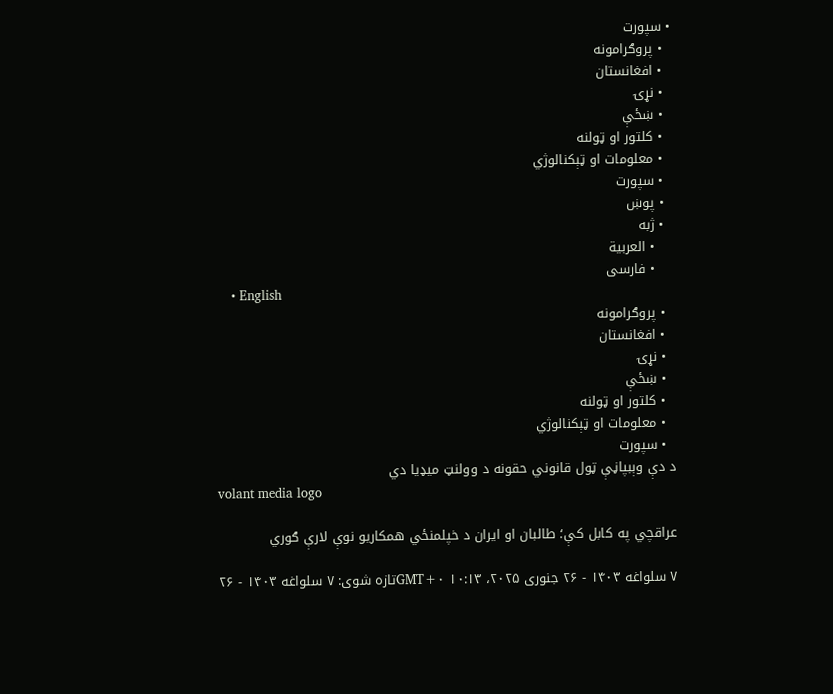• سپورت
  • پروګرامونه
  • افغانستان
  • نړۍ
  • ښځې
  • کلتور او ټولنه
  • معلومات او ټېکنالوژي
  • سپورت
  • پوښ
  • ژبه
    • العربية
    • فارسی
    • English
  • پروګرامونه
  • افغانستان
  • نړۍ
  • ښځې
  • کلتور او ټولنه
  • معلومات او ټېکنالوژي
  • سپورت
د دې وېبپاڼې ټول قانوني حقونه د وولنټ میډیا دي
volant media logo

عراقچي په کابل کې؛ طالبان او ایران د خپلمنځي همکاريو نوې لارې ګوري

۷ سلواغه ۱۴۰۳ - ۲۶ جنوری ۲۰۲۵، ۱۰:۱۳ GMT+۰تازه شوی: ۷ سلواغه ۱۴۰۳ - ۲۶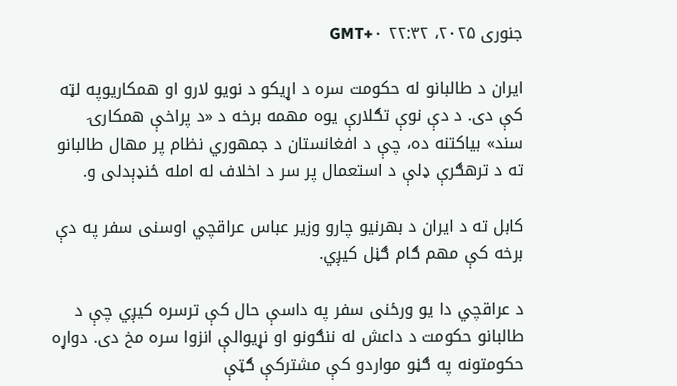جنوری ۲۰۲۵، ۲۲:۳۲ GMT+۰

ایران د طالبانو له حکومت سره د اړیکو د نویو لارو او همکاریوپه لټه کې دی. د دې نوې تګلارې یوه مهمه برخه د «د پراخې همکارۍ سند» بیاکتنه ده، چې د افغانستان د جمهوري نظام پر مهال طالبانو ته د ترهګرې ډلې د استعمال پر سر د اخلاف له امله ځنډېدلی و.

کابل ته د ایران د بهرنیو چارو وزیر عباس عراقچي اوسنی سفر په دې برخه کې مهم ګام ګڼل کیږي.

د عراقچي دا یو ورځنی سفر په داسې حال کې ترسره کیږي چې د طالبانو حکومت د داعش له ننګونو او نړیوالې انزوا سره مخ دی. دواړه حکومتونه په ګڼو مواردو کې مشترکې ګټې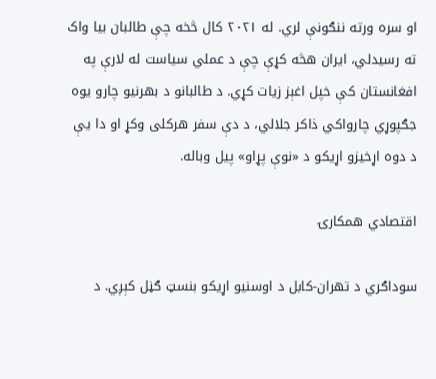او سره ورته ننګونې لري. له ۲۰۲۱ کال څخه چې طالبان بیا واک ته رسیدلي، ایران هڅه کړې چې د عملي سیاست له لارې په افغانستان کې خپل اغېز زیات کړي. د طالبانو د بهرنیو چارو یوه جګپوړي چارواکي ذاکر جلالي، د دې سفر هرکلی وکړ او دا یې د دوه اړخیزو اړیکو د «نوې پړاو» پیل وباله.

اقتصادي همکارۍ

سوداګري د تهران-کابل د اوسنیو اړیکو بنسټ ګڼل کېږي. د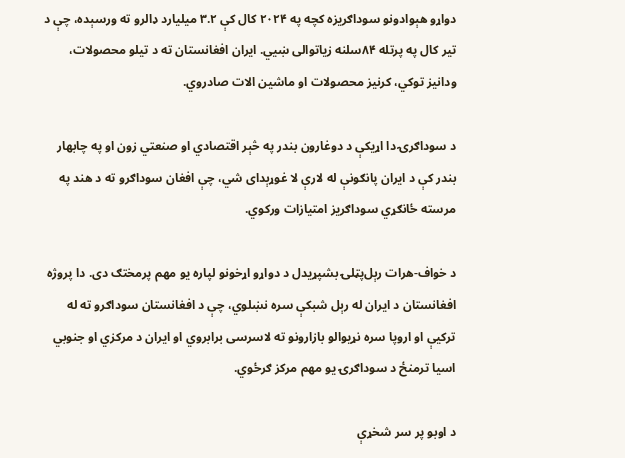دواړو هېوادونو سوداګریزه کچه په ۲۰۲۴ کال کې ۳.۲ میلیارد ډالرو ته ورسېده، چې د تیر کال په پرتله ۸۴سلنه زیاتوالی ښيي. ایران افغانستان ته د تیلو محصولات، ودانیز توکي، کرنیز محصولات او ماشین الات صادروي.

د سوداګرۍ دا اړیکې د دوغارون بندر په څېر اقتصادي او صنعتي زون او په چابهار بندر کې د ایران پانګونې له لارې لا غوړېدای شي، چې افغان سوداګرو ته د هند په مرسته ځانګړي سوداګریز امتیازات ورکوي.

د خواف-هرات رېل‌پټلۍ بشپړیدل د دواړو اړخونو لپاره یو مهم پرمختګ دی. دا پروژه افغانستان د ایران له رېل شبکې سره نښلوي، چې د افغانستان سوداګرو ته له ترکیې او اروپا سره نړیوالو بازارونو ته لاسرسی برابروي او ایران د مرکزي او جنوبي اسیا ترمنځ د سوداګرۍ یو مهم مرکز ګرځوي.

د اوبو پر سر شخړې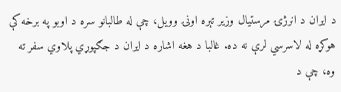د ایران د انرژۍ مرستیال وزیر تېره اونۍ وویل، چې له طالبانو سره د اوبو په برخه کې هوکړه له لاسرسي لرې نه ده. غالبا د هغه اشاره د ایران د جګپوړي پلاوي سفر ته وه، چې د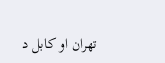تهران او کابل د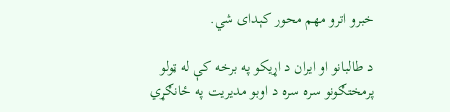خبرو اترو مهم محور کېدای شي.

د طالبانو او ایران د اړیکو په برخه کې له ټولو پرمختګونو سره سره د اوبو مدیریت په ځانګړي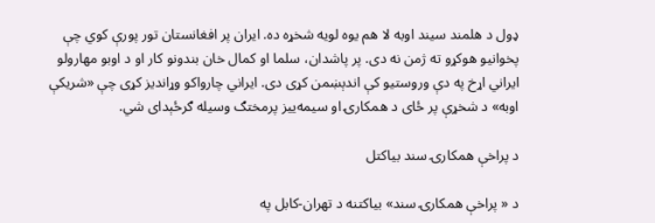ډول د هلمند سیند اوبه لا هم یوه لویه شخړه ده. ایران پر افغانستان تور پورې کوي چې پخوانيو هوکړو ته ژمن نه دی. پر پاشدان، سلما او کمال خان بندونو کار او د اوبو مهارولو ایراني اړخ په دې وروستیو کې اندېښمن کړی دی. ایراني چارواکو وړاندیز کړی چې «شریکې اوبه» د شخړې پر ځای د همکارۍ او سیمه‌ییز پرمختګ وسیله ګرځېدای شي.

د پراخې همکارۍ سند بیاکتل

د « پراخې همکارۍ سند» بیاکتنه د تهران-کابل په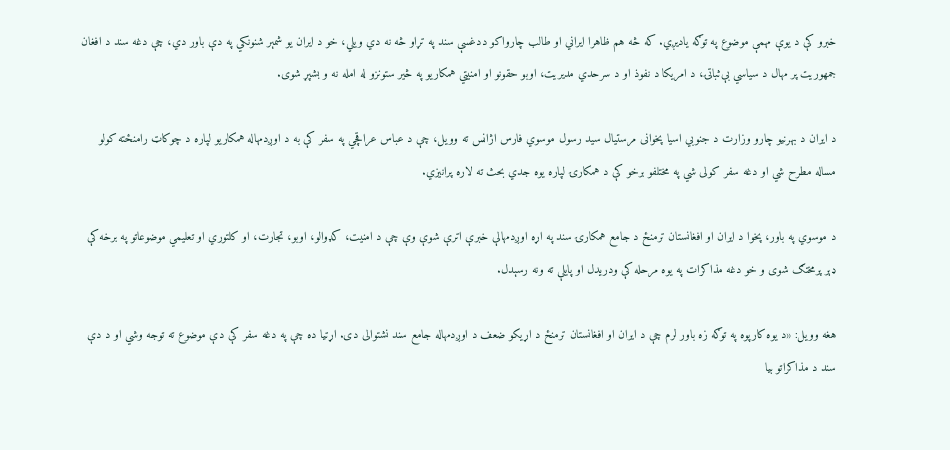خبرو کې د یوې مهمې موضوع په توګه یادیږي. که څه هم ظاهرا ایراني او طالب چارواکو ددغسې سند په تړاو څه نه دي ویلي، خو د ایران یو شمېر شنونکي په دې باور دي، چې دغه سند د افغان جمهوریت پر مهال د سیاسي بې‌ثباتۍ، د امریکا د نفوذ او د سرحدي مدیریت، اوبو حقونو او امنیتي همکاریو په څیر ستونزو له امله نه و بشپړ شوی.

د ایران د بهرنیو چارو وزارت د جنوبي اسیا پخوانی مرستیال سید رسول موسوي فارس اژانس ته وویل، چې د عباس عراقچي په سفر کې به د اوږدمهاله همکاریو لپاره د چوکاټ رامنځته کولو مساله مطرح شي او دغه سفر کولی شي په مختلفو برخو کې د همکارۍ لپاره یوه جدي بحث ته لاره پرانیزي.

د موسوي په باور، پخوا د ایران او افغانستان ترمنځ د جامع همکارۍ سند په اړه اوږدمهالې خبرې اترې شوې وې چې د امنیت، کډوالو، اوبو، تجارت، او کلتوري او تعلیمي موضوعاتو په برخه کې ډېر پرمختګ شوی و خو دغه مذاکرات په یوه مرحله کې ودریدل او پایلې ته ونه رسېدل.

هغه وویل: «د یوه کارپوه په توګه زه باور لرم چې د ایران او افغانستان ترمنځ د اړیکو ضعف د اوږدمهاله جامع سند نشتوالی دی. اړتیا ده چې په دغه سفر کې دې موضوع ته توجه وشي او د دې سند د مذاکراتو بیا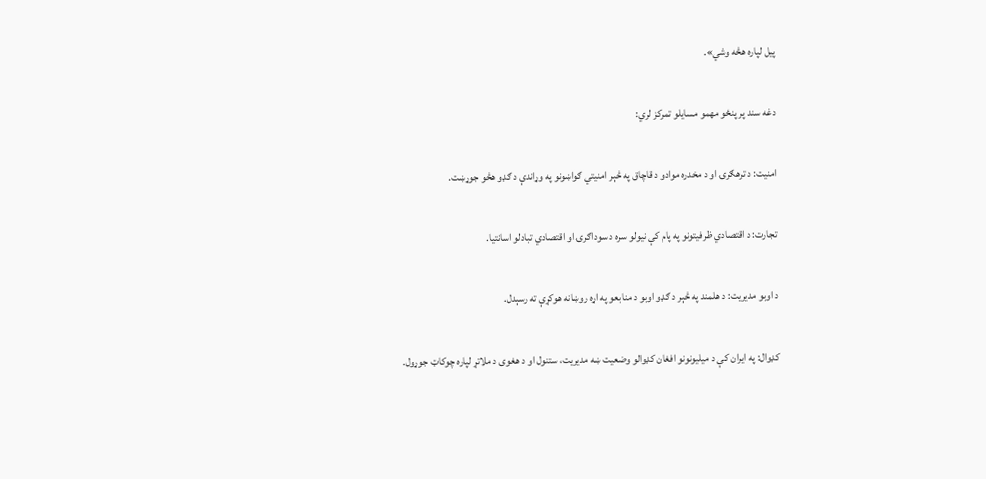پیل لپاره هڅه وشي».

دغه سند پر پنځو مهمو مسایلو تمرکز لري:

امنیت: د ترهګرۍ او د مخدره موادو د قاچاق په څېر امنیتي ګواښونو په وړاندې د ګډو هڅو جوړښت.

تجارت: د اقتصادي ظرفیتونو په پام کې نیولو سره د سوداګرۍ او اقتصادي تبادلو اسانتیا.

د اوبو مدیریت: د هلمند په څېر د ګډو اوبو د منابعو په اړه روښانه هوکړې ته رسېدل.

کډوال: په ایران کې د میلیونونو افغان کډوالو وضعیت ښه مدیریت، ستنول او د هغوی د ملاتړ لپاره چوکاټ جوړول.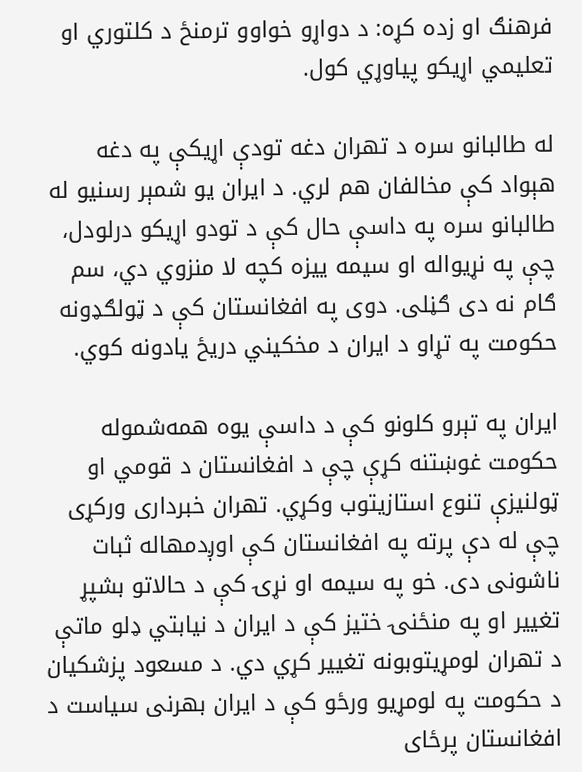فرهنګ او زده کړه: د دواړو خواوو ترمنځ د کلتوري او تعلیمي اړیکو پیاوړي کول.

له طالبانو سره د تهران دغه تودې اړیکې په دغه هېواد کې مخالفان هم لري. د ایران یو شمېر رسنیو له طالبانو سره په داسې حال کې د تودو اړیکو درلودل، چې په نړیواله او سیمه ییزه کچه لا منزوي دي، سم ګام نه دی ګڼلی. دوی په افغانستان کې د ټولګډونه حکومت په تړاو د ایران د مخکیني دریځ یادونه کوي.

ایران په تېرو کلونو کې د داسې یوه همه‌شموله حکومت غوښتنه کړې چې د افغانستان د قومي او ټولنیزې تنوع استازیتوب وکړي. تهران خبرداری ورکړی چې له دې پرته په افغانستان کې اوږدمهاله ثبات ناشونی دی. خو په سیمه او نړۍ کې د حالاتو بشپړ تغییر او په منځنۍ ختیز کې د ایران د نیابتي ډلو ماتې د تهران لومړیتوبونه تغییر کړي دي. د مسعود پزشکیان د حکومت په لومړیو ورځو کې د ایران بهرنی سیاست د افغانستان پرځای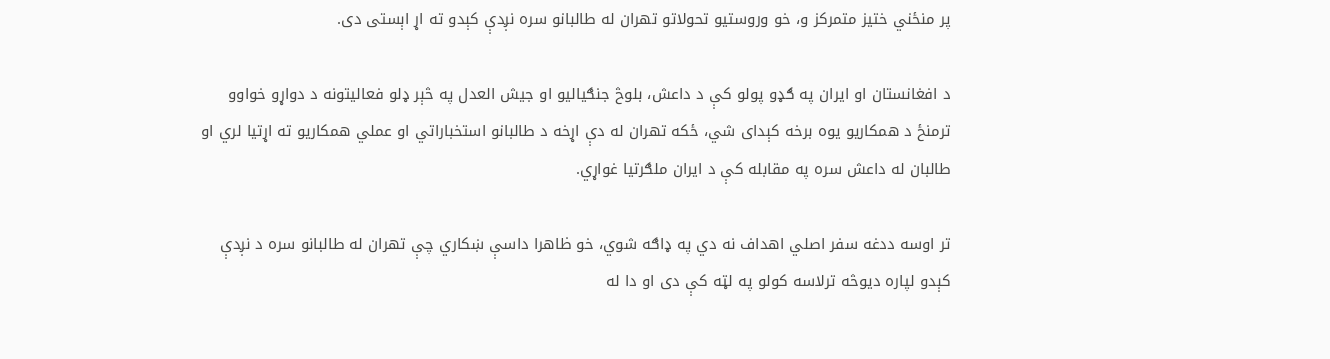پر منځني ختیز متمرکز و، خو وروستیو تحولاتو تهران له طالبانو سره نږدې کېدو ته اړ اېستی دی.

د افغانستان او ایران په ګډو پولو کې د داعش، بلوڅ جنګیالیو او جیش العدل په څېر ډلو فعالیتونه د دواړو خواوو ترمنځ د همکاریو یوه برخه کېدای شي، ځکه تهران له دې اړخه د طالبانو استخباراتي او عملي همکاریو ته اړتیا لري او طالبان له داعش سره په مقابله کې د ایران ملګرتیا غواړي.

تر اوسه ددغه سفر اصلي اهداف نه دي په ډاګه شوي، خو ظاهرا داسې ښکاري چې تهران له طالبانو سره د نږدې کېدو لپاره دیوڅه ترلاسه کولو په لټه کې دی او دا له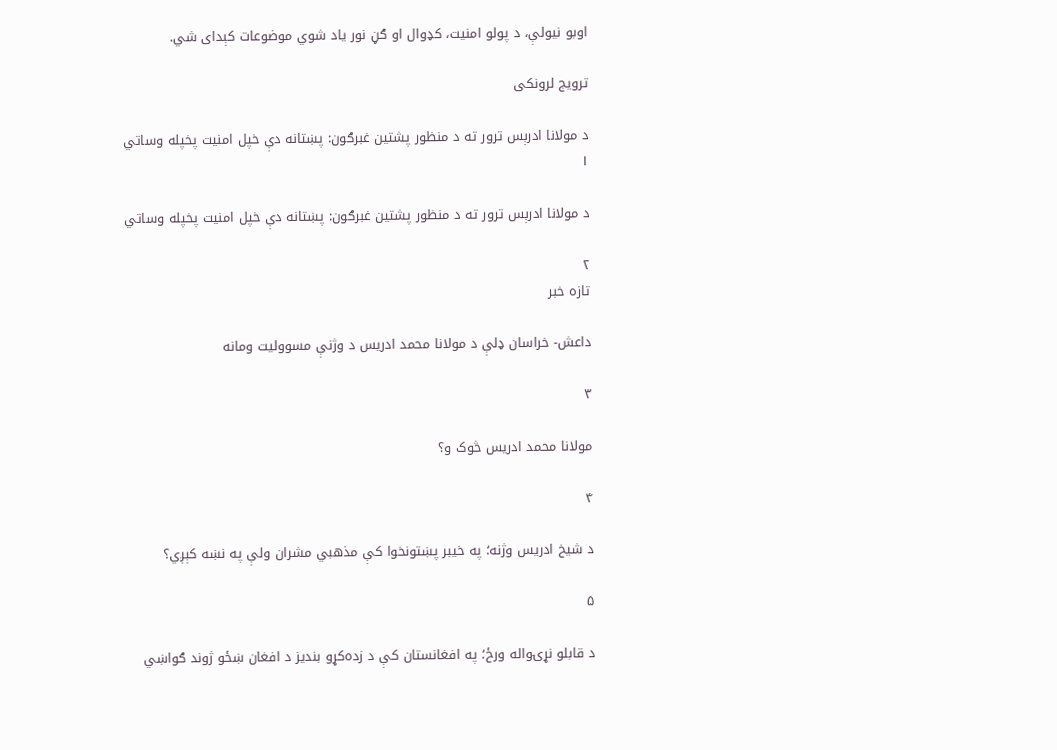اوبو نیولې، د پولو امنیت، کډوال او ګڼ نور یاد شوي موضوعات کېدای شي.

ترویج لرونکی

د مولانا ادرېس ترور ته د منظور پشتین غبرګون: پښتانه دې خپل امنیت پخپله وساتي
۱

د مولانا ادرېس ترور ته د منظور پشتین غبرګون: پښتانه دې خپل امنیت پخپله وساتي

۲
تازه خبر

داعش- خراسان ډلې د مولانا محمد ادریس د وژنې مسوولیت ومانه

۳

مولانا محمد ادریس څوک و؟

۴

د شیخ ادریس وژنه؛ په خیبر پښتونخوا کې مذهبي مشران ولې په نښه کېږي؟

۵

د قابلو نړۍواله ورځ؛ په افغانستان کې د زده‌کړو بندیز د افغان ښځو ژوند ګواښي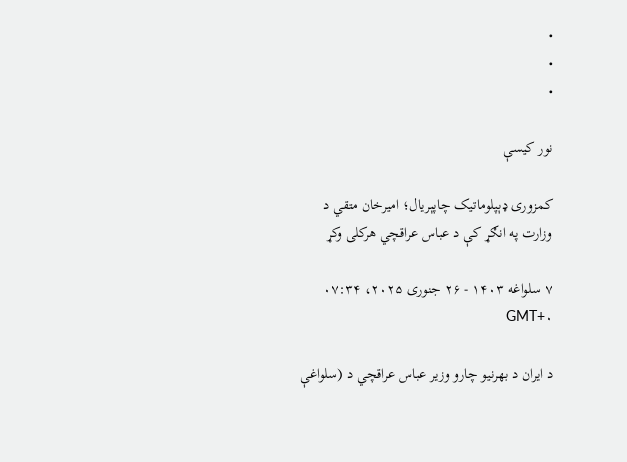•
•
•

نور کیسې

کمزوری ډېپلوماتیک چاپېریال؛ امیرخان متقي د وزارت په انګړ کې د عباس عراقچي هرکلی وکړ

۷ سلواغه ۱۴۰۳ - ۲۶ جنوری ۲۰۲۵، ۰۷:۳۴ GMT+۰

د ایران د بهرنیو چارو وزیر عباس عراقچي د (سلواغې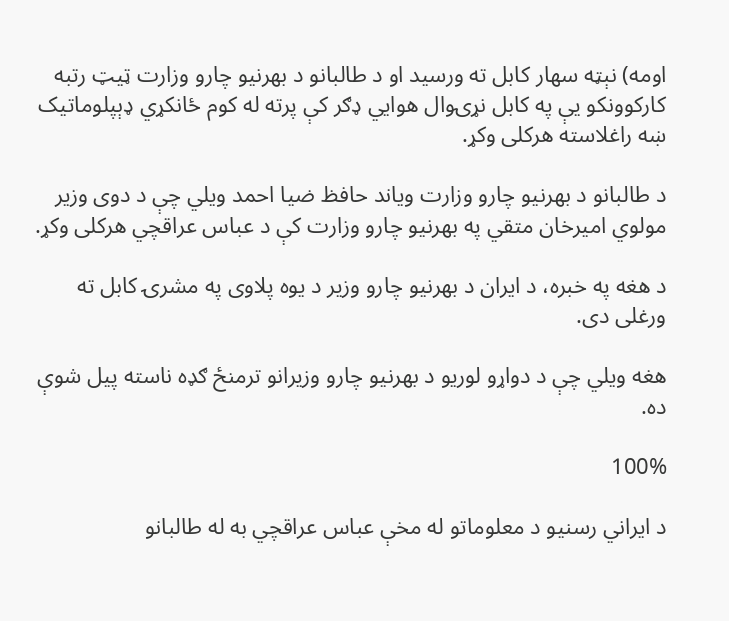اومه) نېټه سهار کابل ته ورسید او د طالبانو د بهرنیو چارو وزارت ټیټ رتبه کارکوونکو یې په کابل نړۍوال هوایي ډګر کې پرته له کوم ځانکړي ډېپلوماتیک ښه راغلاسته هرکلی وکړ.

د طالبانو د بهرنیو چارو وزارت ویاند حافظ ضیا احمد ویلي چې د دوی وزیر مولوي امیرخان متقي په بهرنیو چارو وزارت کې د عباس عراقچي هرکلی وکړ.

د هغه په خبره، د ایران د بهرنیو چارو وزیر د یوه پلاوی په مشرۍ کابل ته ورغلی دی.

هغه ویلي چې د دواړو لوریو د بهرنیو چارو وزیرانو ترمنځ ګډه ناسته پیل شوې ده.

100%

د ایراني رسنیو د معلوماتو له مخې عباس عراقچي به له طالبانو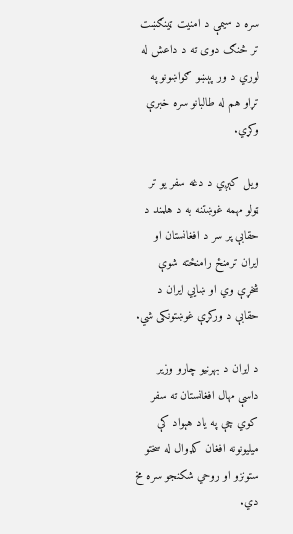سره د سیمې د امنیت ټینګښت تر څنګ دوی ته د داعش له لوري د ور پېښو ګواښونو په تړاو هم له طالبانو سره خبرې وکړي.

ویل کېږي د دغه سفر یو تر ټولو مهمه غوښتنه به د هلمند د حقابې پر سر د افغانستان او ایران ترمنځ رامنځته شوې شخړې وي او ښايي ایران د حقابې د ورکړې غوښتونکی شي.

د ایران د بهرنیو چارو وزیر داسې مهال افغانستان ته سفر کوي چې په یاد هېواد کې میلیونونه افغان کډوال له سختو ستونزو او روحي شکنجو سره مخ دي.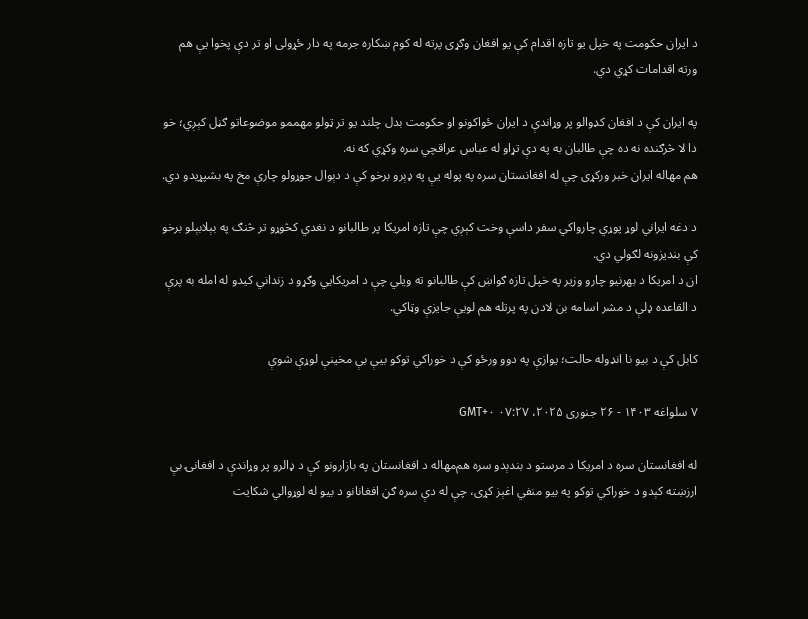د ایران حکومت په خپل یو تازه اقدام کې یو افغان وګړی پرته له کوم ښکاره جرمه په دار ځړولی او تر دې پخوا یې هم ورته اقدامات کړي دي.

په ایران کې د افغان کډوالو پر وړاندې د ایران ځواکونو او حکومت بدل چلند یو تر ټولو مهممو موضوعاتو ګڼل کېږ‌ي؛ خو دا لا څرګنده نه ده چې طالبان به په دې تړاو له عباس عراقچي سره وکړي که نه.
هم مهاله ایران خبر ورکړی چې له افغانستان سره په پوله یې په ډېرو برخو کې د دېوال جوړولو چارې مخ په بشپړیدو دي.

د دغه ایراني لوړ پوړي چارواکي سفر داسې وخت کېږي چې تازه امریکا پر طالبانو د نغدي کڅوړو تر څنګ په بېلابېلو برخو کې بندیزونه لګولي دي.
ان د امریکا د بهرنیو چارو وزیر په خپل تازه ګواښ کې طالبانو ته ویلي چې د امریکايي وګړو د زنداني کیدو له امله به پرې د القاعده ډلې د مشر اسامه بن لادن په پرتله هم لویې جایزې وټاکي.

کابل کې د بیو نا انډوله حالت؛ یوازې په دوو ورځو کې د خوراکي توکو بیې بې مخینې لوړې شوې

۷ سلواغه ۱۴۰۳ - ۲۶ جنوری ۲۰۲۵، ۰۷:۲۷ GMT+۰

له افغانستان سره د امریکا د مرستو د بندېدو سره هم‌مهاله د افغانستان په بازارونو کې د ډالرو پر وړاندې د افغانۍ بې ارزښته کېدو د خوراکي توکو په بیو منفي اغېز کړی، چې له دې سره ګڼ افغانانو د بیو له لوړوالي شکایت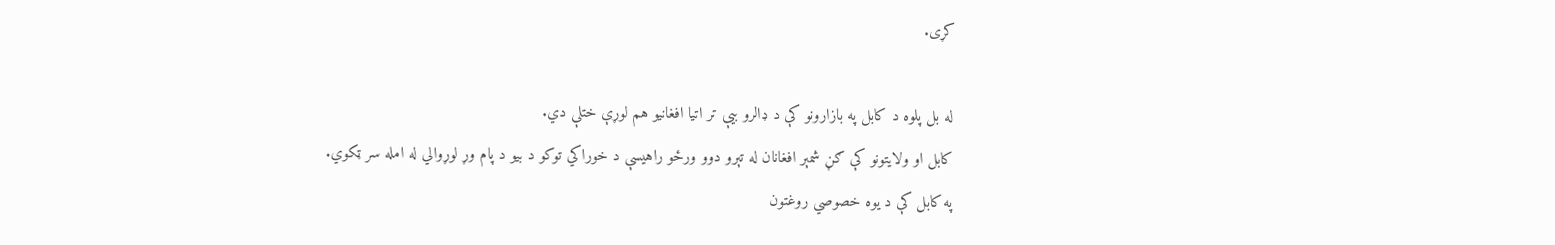کړی.

له بل پلوه د کابل په بازارونو کې د ډالرو بیې تر اتیا افغانیو هم لوړې ختلې دي.
کابل او ولایتونو کې ګڼ شمېر افغانان له تېرو دوو ورځو راهیسې د خوراکي توکو د بیو د پام وړ لوړوالي له امله سر ټکوي.
په کابل کې د یوه خصوصي روغتون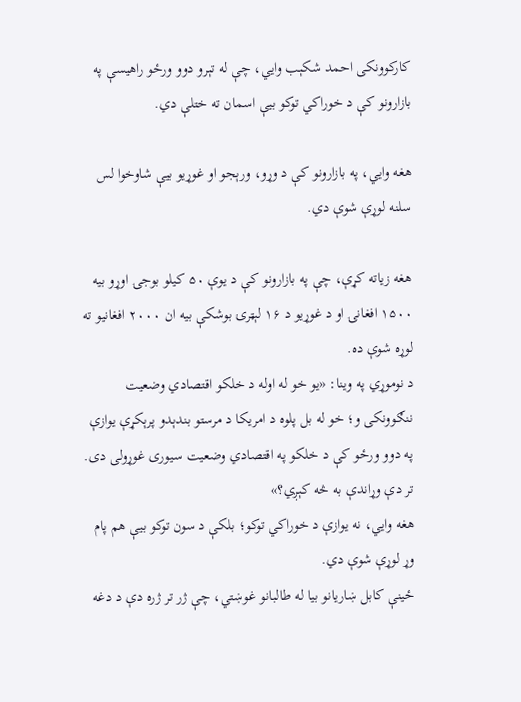کارکوونکی احمد شکېب وایي، چې له تېرو دوو ورځو راهیسې په بازارونو کې د خوراکي توکو بیې اسمان ته ختلې دي.

هغه وایي، په بازارونو کې د وړو، ورېجو او غوړیو بیې شاوخوا لس سلنه لوړې شوې دي.

هغه زیاته کړې، چې په بازارونو کې د یوې ۵۰ کیلو بوجۍ اوړو بیه ۱۵۰۰ افغانۍ او د غوړیو د ۱۶ لېټرۍ بوشکې بیه ان ۲۰۰۰ افغانیو ته لوړه شوې ده.
د نوموړي په وینا: «یو خو له اوله د خلکو اقتصادي وضعیت ننګوونکی و؛ خو له بل پلوه د امریکا د مرستو بندېدو پرېکړې یوازې په دوو ورځو کې د خلکو په اقتصادي وضعیت سیوری غوړولی دی. تر دې وړاندې به څه کېږي؟»
هغه وایي، نه یوازې د خوراکي توکو؛ بلکې د سون توکو بیې هم پام وړ لوړې شوې دي.
ځینې کابل ښاریانو بیا له طالبانو غوښتي، چې ژر تر ژره دې د دغه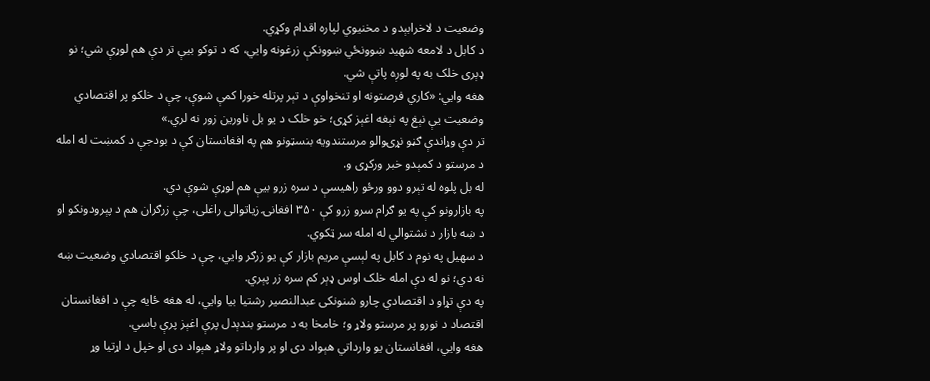وضعیت د لاخرابېدو د مخنیوي لپاره اقدام وکړي.
د کابل د لامعه شهید ښوونځي ښوونکې زرغونه وایي، که د توکو بیې تر دې هم لوړې شي؛ نو ډېری خلک به په لوږه پاتې شي.
هغه وایي: «کاري فرصتونه او تنخواوې د تېر پرتله خورا کمې شوې، چې د خلکو پر اقتصادي وضعیت یې نېغ په نېغه اغېز کړی؛ خو خلک د یو بل ناورین زور نه لري.»
تر دې وړاندې ګڼو نړۍوالو مرستندویه بنسټونو هم په افغانستان کې د بودجې د کمښت له امله د مرستو د کمېدو خبر ورکړی و.
له بل پلوه له تېرو دوو ورځو راهیسې د سره زرو بیې هم لوړې شوې دي.
په بازارونو کې په یو ګرام سرو زرو کې ۳۵۰ افغانۍ زیاتوالی راغلی، چې زرګران هم د پېرودونکو او د ښه بازار د نشتوالي له امله سر ټکوي.
د سهیل په نوم د کابل په لېسې مریم بازار کې یو زرګر وایي، چې د خلکو اقتصادي وضعیت ښه نه دي؛ نو له دې امله خلک اوس ډېر کم سره زر پېري.
په دې تړاو د اقتصادي چارو شنونکی عبدالنصیر رشتیا بیا وایي، له هغه ځایه چې د افغانستان اقتصاد د نورو پر مرستو ولاړ و؛ خامخا به د مرستو بندېدل پرې اغېز پرې باسي.
هغه وایي، افغانستان یو وارداتي هېواد دی او پر وارداتو ولاړ هېواد دی او خپل د اړتیا وړ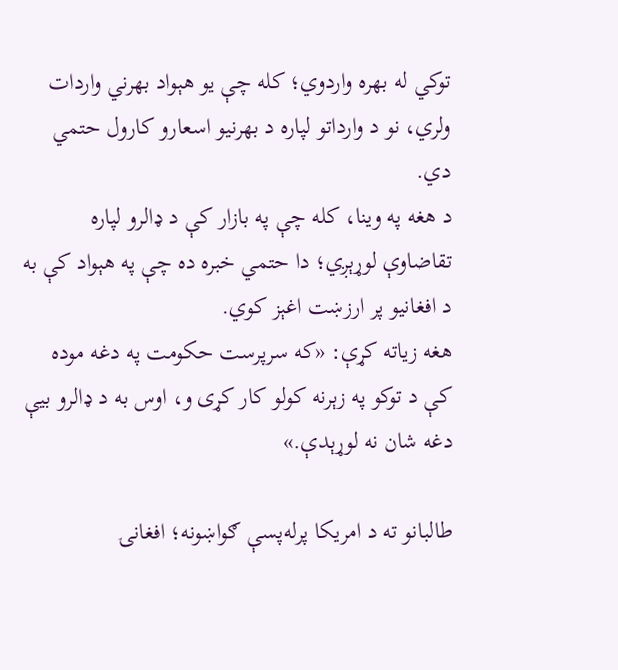توکي له بهره واردوي؛ کله چې یو هېواد بهرني واردات ولري، نو د وارداتو لپاره د بهرنیو اسعارو کارول حتمي دي.
د هغه په وینا، کله چې په بازار کې د ډالرو لپاره تقاضاوې لوړېږي؛ دا حتمي خبره ده چې په هېواد کې به د افغانیو پر ارزښت اغېز کوي.
هغه زیاته کړې: «که سرپرست حکومت په دغه موده کې د توکو په زېرنه کولو کار کړی و، اوس به د ډالرو بیې دغه شان نه لوړېدې.»

طالبانو ته د امریکا پرله‌پسې ګواښونه؛ افغانۍ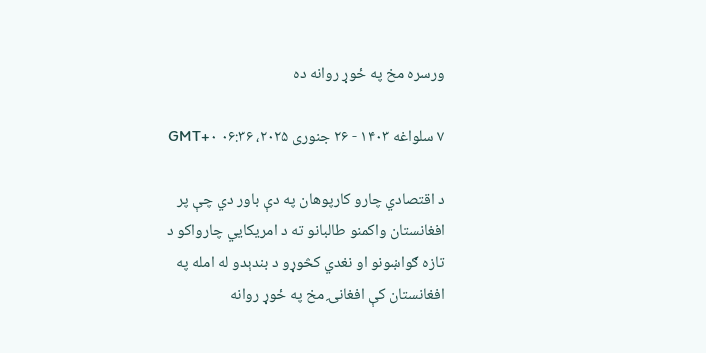ورسره مخ په ځوړ روانه ده

۷ سلواغه ۱۴۰۳ - ۲۶ جنوری ۲۰۲۵، ۰۶:۳۶ GMT+۰

د اقتصادي چارو کارپوهان په دې باور دي چې پر افغانستان واکمنو طالبانو ته د امریکايي چارواکو د تازه ګواښونو او نغدي کڅوړو د بندېدو له امله په افغانستان کې افغانۍ مخ په ځوړ روانه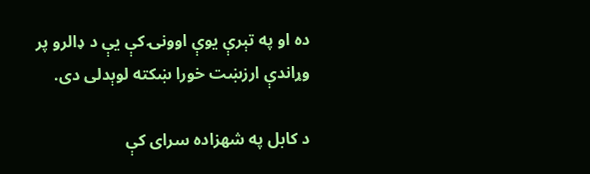ده او په تېرې یوې اوونۍ کې یې د ډالرو پر وړاندې ارزښت خورا ښکته لوېدلی دی.

د کابل په شهزاده سرای کې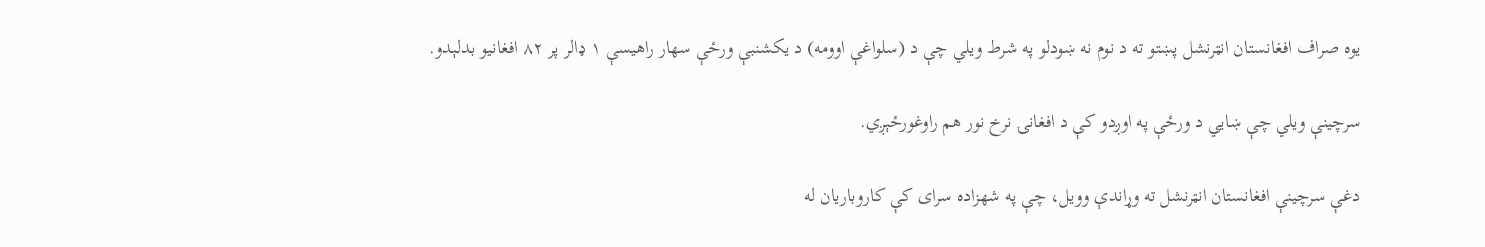یوه صراف افغانستان انټرنشل پښتو ته د نوم نه ښودلو په شرط ویلي چې د (سلواغې اوومه) د یکشنبې ورځې سهار راهیسې ۱ ډالر پر ۸۲ افغانیو بدلېدو.

سرچینې ویلي چې ښايي د ورځې په اوږدو کې د افغانۍ نرخ نور هم راوغورځېږي.

دغې سرچینې افغانستان انټرنشل ته وړاندې وويل، چې په شهزاده سرای کې کاروباریان له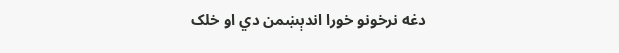دغه نرخونو خورا اندېښمن دي‌ او خلک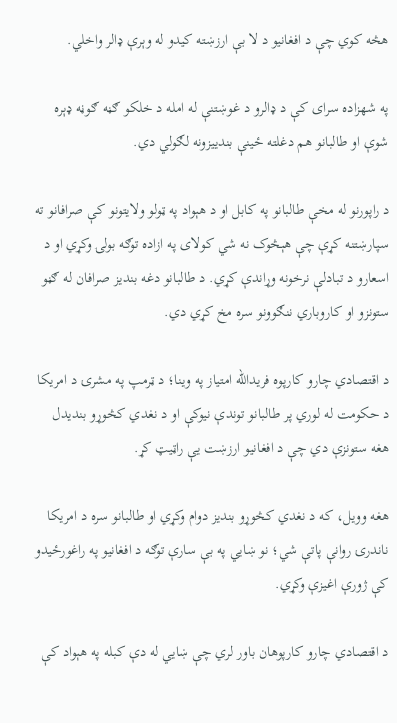هڅه کوي چې د افغانیو د لا بې ارزښته کیدو له وېرې ډالر واخلي.

په شهزاده سرای کې د ډالرو د غوښتنې له امله د خلکو ګڼه ګوڼه ډېره شوې او طالبانو هم دغلته ځینې بندییزونه لګولي دي.

د راپورنو له مخې طالبانو په کابل او د هېواد په ټولو ولایتونو کې صرافانو ته سپارښتنه کړې چې هېڅوک نه شي کولای په ازاده توګه بولۍ وکړي او د اسعارو د تبادلې نرخونه وړاندې کړي. د طالبانو دغه بندیز صرافان له ګڼو ستونزو او کاروباري ننګوونو سره مخ کړي دي.

د اقتصادي چارو کارپوه فریدالله امتیاز په وینا؛ د ټرمپ په مشرۍ د امریکا د حکومت له لوري پر طالبانو توندې نیوکې او د نغدي کڅوړو بندیدل هغه ستونزې دي چې د افغانیو ارزښت یې راټیټ کړ.

هغه وویل، که د نغدي کڅوړو بندیز دوام وکړي‌ او طالبانو سره د امریکا ناندرۍ روانې پاتې شي؛ نو ښايي په بې سارې توګه د افغانیو په راغورځیدو کې ژورې اغیزې وکړي.

د اقتصادي چارو کارپوهان باور لري چې ښايي له دې کبله په هېواد کې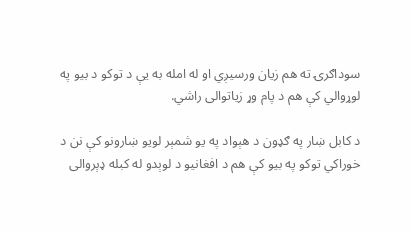سوداګرۍ ته هم زیان ورسيږي او له امله به یې د توکو د بیو په لوړوالي کې هم د پام وړ زیاتوالی راشي.

د کابل ښار په ګډون د هېواد په یو شمېر لویو ښارونو کې نن د خوراکي توکو په بیو کې هم د افغانیو د لوېدو له کبله ډېروالی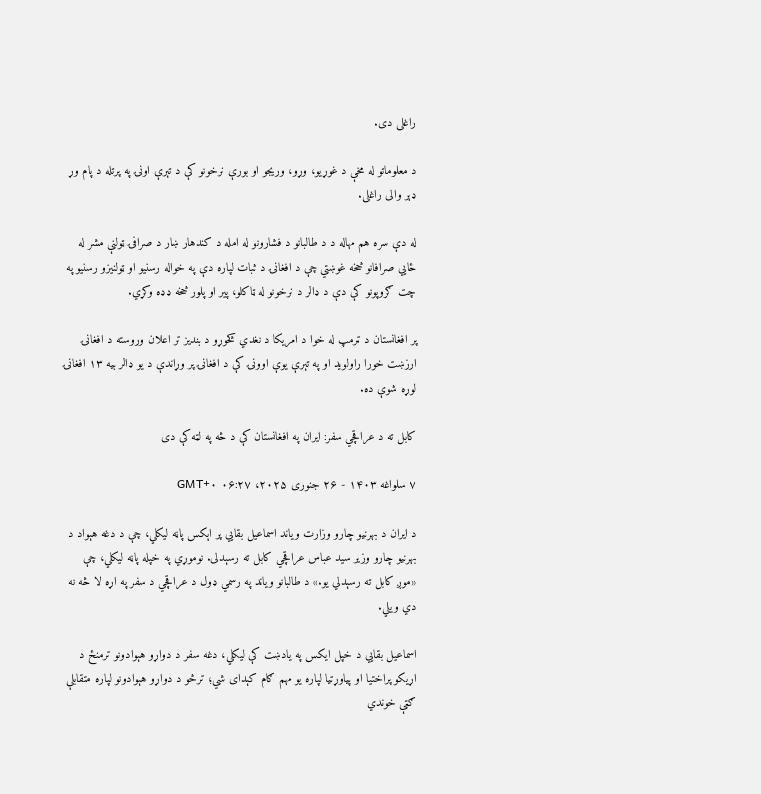راغلی دی.

د معلوماتو له مخې د غوړیو، وړو، وریجو او بورې نرخونو کې د تېرې اونۍ په پرتله د پام وړ ډېر والی راغلی.

له دې سره هم مهاله د د طالبانو د فشارونو له امله د کندهار ښار د صرافۍ ټولنې مشر له ځايي صرافانو څخه غوښتي چې د افغانۍ د ثبات لپاره دې په خواله رسنیو او ټولنیزو رسنیو په چت ګروپونو کې دې د ډالر د نرخونو له ټاکلو،‌ پیر او پلور څخه ډډه وکړي.

پر افغانستان د ټرمپ له خوا د امریکا د نغدي کڅوړو د بندیز تر اعلان وروسته د افغانۍ ارزښت خورا راولوید او په تېرې یوې اوونۍ کې د افغانۍ پر وړاندې د یو ډالر بیه ۱۳ افغانۍ لوړه شوې ده.

کابل ته د عراقچي سفر: ایران په افغانستان کې د څه په لټه کې دی

۷ سلواغه ۱۴۰۳ - ۲۶ جنوری ۲۰۲۵، ۰۶:۲۷ GMT+۰

د ایران د بهرنیو چارو وزارت ویاند اسماعیل بقایي پر اېکس پاڼه لیکلي، چې د دغه هېواد د بهرنیو چارو وزیر سید عباس عراقچي کابل ته رسېدلی. نوموړي په خپله پاڼه لیکلي، چې «موږ کابل ته رسېدلي یو.» د طالبانو ویاند په رسمي ډول د عراقچي د سفر په اړه لا څه نه دي ویلي.

اسماعیل بقایي د خپل ایکس په یادښت کې لیکلي، دغه سفر د دواړو هېوادونو ترمنځ د اړیکو پراختیا او پیاوړتیا لپاره یو مهم ګام کېدای شي؛ ترڅو د دواړو هېوادونو لپاره متقابلې ګټې خوندي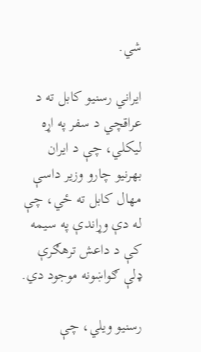شي.

ایراني رسنیو کابل ته د عراقچي د سفر په اړه لیکلي، چې د ایران بهرنیو چارو وزیر داسې مهال کابل ته ځي، چې له دې وړاندې په سیمه کې د داعش ترهګرې ډلې ګواښونه موجود دي.

رسنیو ویلي، چې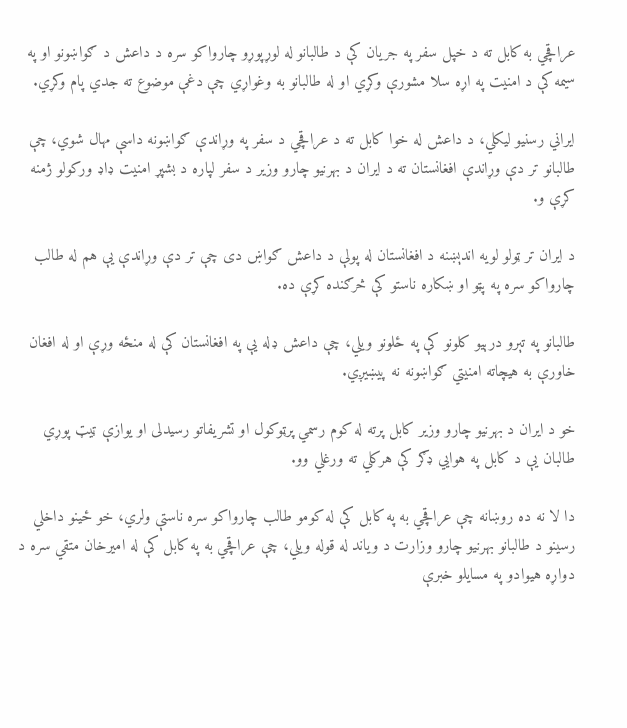عراقچي به کابل ته د خپل سفر په جریان کې د طالبانو له لوړپوړو چارواکو سره د داعش د ګواښونو او په سیمه کې د امنیت په اړه سلا مشورې وکړي او له طالبانو به وغواړي چې دغې موضوع ته جدي پام وکړي.

ایراني رسنیو لیکلي، د داعش له خوا کابل ته د عراقچي د سفر په وړاندې ګواښونه داسې مهال شوي، چې طالبانو تر دې وړاندې افغانستان ته د ایران د بهرنیو چارو وزیر د سفر لپاره د بشپړ امنیت ډاډ ورکولو ژمنه کړې و.

د ایران تر ټولو لویه اندېښنه د افغانستان له پولې د داعش ګواښ دی چې تر دې وړاندې یې هم له طالب چارواکو سره په پټو او ښکاره ناستو کې څرګنده کړې ده.

طالبانو په تېرو درېیو کلونو کې په ځلونو ویلي، چې داعش ډله یې په افغانستان کې له منځه وړې او له افغان خاورې به هیچاته امنیتي ګواښونه نه پیښیږي.

خو د ایران د بهرنیو چارو وزیر کابل پرته له کوم رسمي پرټوکول او تشریفاتو رسیدلی او یوازې ټيټ پوړي طالبان یې د کابل په هوايي ډګر کې هرکلي ته ورغلي وو.

دا لا نه ده روښانه چې عراقچي به په کابل کې له کومو طالب چارواکو سره ناستې ولري، خو ځینو داخلي رسینو د طالبانو بهرنیو چارو وزارت د ویاند له قوله ویلي، چې عراقچي به په کابل کې له امیرخان متقي سره د دواړه هیوادو په مسایلو خبرې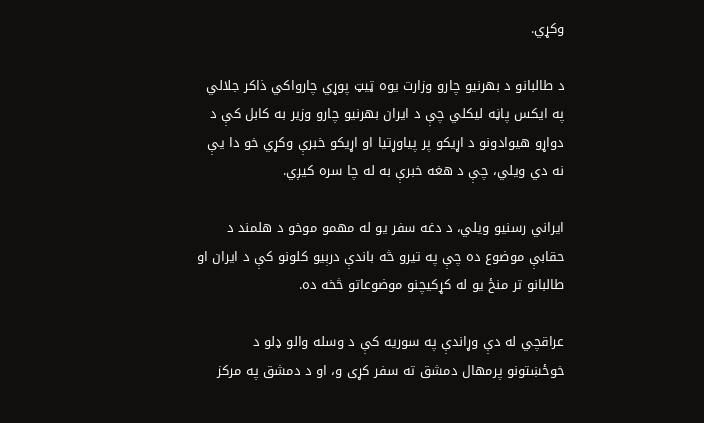وکړي.

د طالبانو د بهرنیو چارو وزارت یوه ټيټ پوړي چارواکي ذاکر جلالي په ایکس پاڼه لیکلي چې د ایران بهرنیو چارو وزیر به کابل کې د دواړو هیوادونو د اړیکو پر پیاوړتیا او اړیکو خبرې وکړي خو دا یې نه دي ویلي، چې د هغه خبرې به له چا سره کیږي.

ایراني رسنیو ویلي، د دغه سفر یو له مهمو موخو د هلمند د حقابې موضوع ده چې په تیرو څه باندې درېیو کلونو کې د ایران او طالبانو تر منځ یو له کړکیچنو موضوعاتو څخه ده.

عراقچي له دې وړاندې په سوریه کې د وسله والو ډلو د خوځښتونو پرمهال دمشق ته سفر کړی و، او د دمشق په مرکز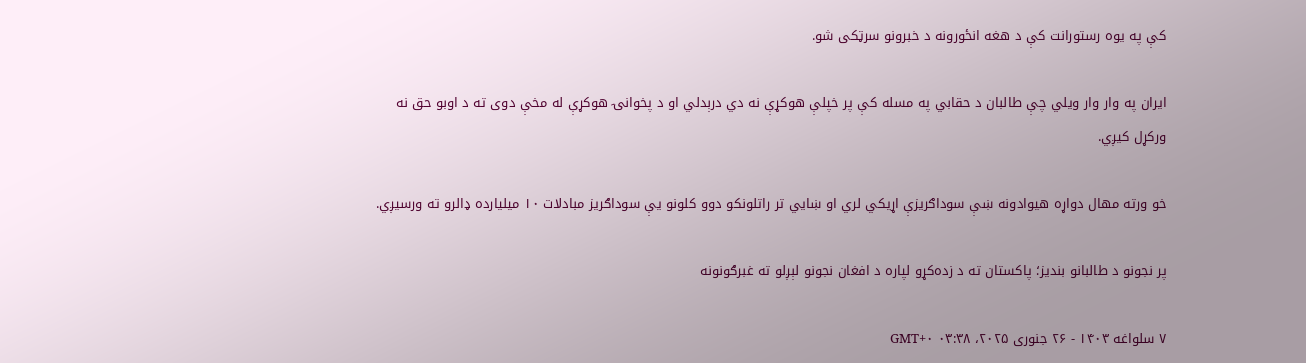کې په یوه رستورانت کې د هغه انځورونه د خبرونو سرټکی شو.

ایران په وار وار ویلي چې طالبان د حقابي په مسله کې پر خپلې هوکړې نه دي درېدلي او د پخوانۍ هوکړې له مخې دوی ته د اوبو حق نه ورکړل کیږي.

خو ورته مهال دواړه هیوادونه ښې سوداګریزې اړیکي لري او ښايي تر راتلونکو دوو کلونو یې سوداګریز مبادلات ۱۰ میلیارده ډالرو ته ورسیږي.

پر نجونو د طالبانو بندیز؛ پاکستان ته د زده‌کړو لپاره د افغان نجونو لېږلو ته غبرګونونه

۷ سلواغه ۱۴۰۳ - ۲۶ جنوری ۲۰۲۵، ۰۳:۳۸ GMT+۰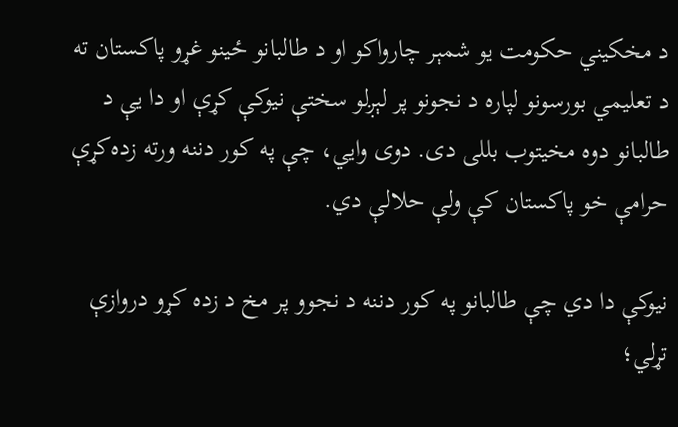د مخکیني حکومت یو شمېر چارواکو او د طالبانو ځینو غړو پاکستان ته د تعلیمي بورسونو لپاره د نجونو پر لېږلو سختې نیوکې کړې او دا یې د طالبانو دوه مخیتوب بللی دی. دوی وايي، چې په کور دننه ورته زده‌کړې حرامې خو پاکستان کې ولې حلالې دي.

نیوکې دا دي چې طالبانو په کور دننه د نجوو پر مخ د زده کړو دروازې تړلي؛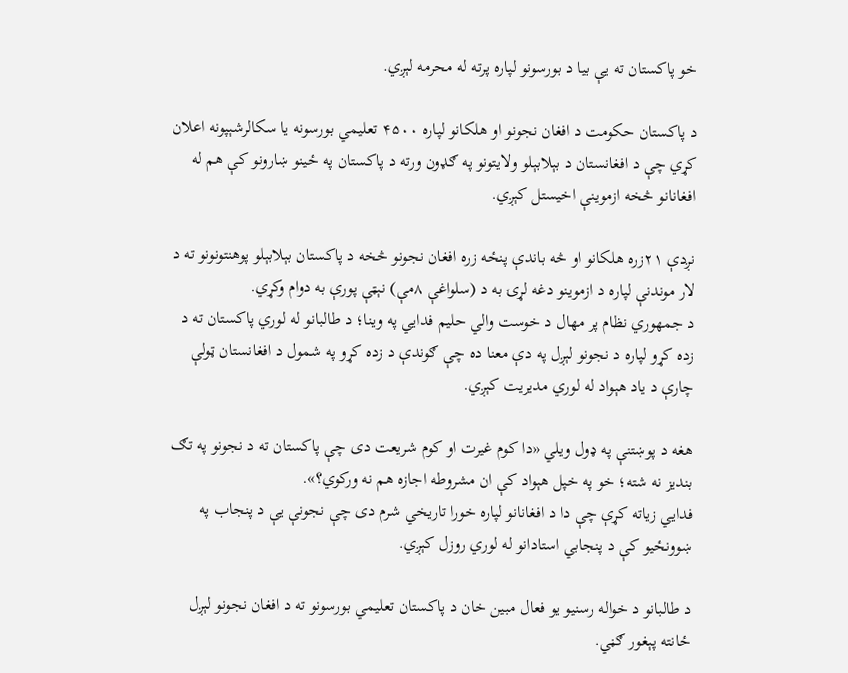خو پاکستان ته یې بیا د بورسونو لپاره پرته له محرمه لېږي.

د‌ پاکستان حکومت د افغان نجونو او هلکانو لپاره ۴۵۰۰ تعلیمي بورسونه یا سکالرشېپونه اعلان کړي چې د افغانستان د بېلابېلو ولایتونو په ګډون ورته د پاکستان په ځینو ښارونو کې هم له افغانانو څخه ازموینې اخیستل کېږي.

نږدې ۲۱زره هلکانو او څه باندې پنځه زره افغان نجونو څخه د پاکستان بېلابېلو پوهنتونونو ته د لار موندنې لپاره د ازموینو دغه لړۍ به د (سلواغې ۸مې) نېټې پورې به دوام وکړي.
د جمهوري نظام پر مهال د خوست والي حلیم فدایي په وینا؛ د طالبانو له لوري پاکستان ته د زده کړو لپاره د نجونو لېږل په دې معنا ده چې ګوندې د زده کړو په شمول د افغانستان ټولې چارې د یاد هېواد له لوري مدیریت کېږي.

هغه د پوښتنې په ډول ویلي «دا کوم غیرت او کوم شریعت دی چې پاکستان ته د نجونو په تګ بندیز نه شته؛ خو په خپل هېواد کې ان مشروطه اجازه هم نه ورکوي؟».
فدایي زیاته کړې چې دا د افغانانو لپاره خورا تاریخي شرم دی چې نجونې یې د پنجاب په ښوونځیو کې د‌ پنجابي استادانو له لوري روزل کېږي.

د طالبانو د خواله رسنیو یو فعال مبین خان د پاکستان تعلیمي بورسونو ته د افغان نجونو لېږل ځانته پېغور ګڼي.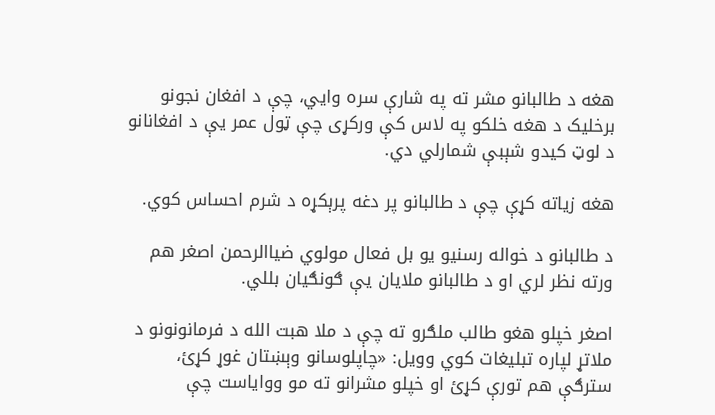هغه د طالبانو مشر ته په شارې سره وايي، چې د افغان نجونو برخلیک د هغه خلکو په لاس کې ورکړی چې ټول عمر یې د افغانانو د لوټ کیدو شېبې شمارلي دي.

هغه زیاته کړې چې د طالبانو پر دغه پرېکړه د شرم احساس کوي.

د طالبانو د خواله رسنیو یو بل فعال مولوي ضیاالرحمن اصغر هم ورته نظر لري او د طالبانو ملایان یې ګونګیان بللي.

اصغر خپلو هغو طالب ملګرو ته چې د ملا هبت الله د فرمانونونو د ملاتړ لپاره تبلیغات کوي وویل: «چاپلوسانو وېښتان غوړ کړئ، سترګې هم تورې کړئ او خپلو مشرانو ته مو ووایاست چې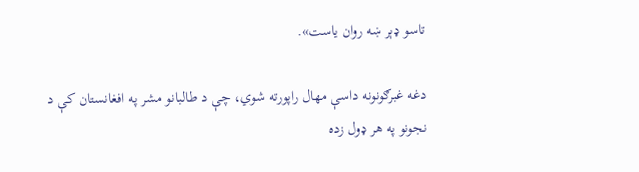تاسو ډېر ښه روان یاست».

دغه غبرګونونه داسې مهال راپورته شوي، چې د طالبانو مشر په افغانستان کې د نجونو په هر ډول زده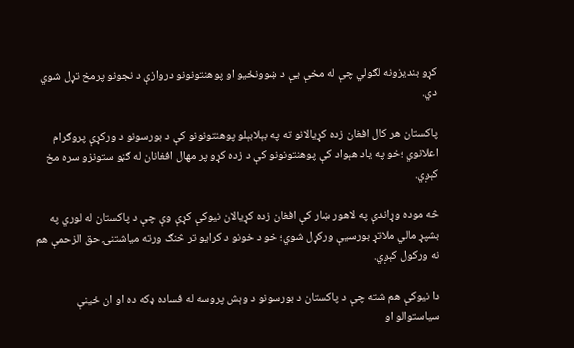کړو بندیزونه لګولي چې له مخې یې د ښوونځیو او پوهنتونونو دروازې د نجونو پرمخ تړل شوي دي.

پاکستان هر کال افغان زده کړیالانو ته په بېلابېلو پوهنتونونو کې د بورسونو د ورکړې پروګرام اعلانوي ؛خو په یاد هېواد کې پوهنتونونو کې د زده کړو پر مهال افغانان له ګڼو ستونزو سره مخ کېږي.

څه موده وړاندې په لاهور ښار کې افغان زده کړیالان نیوکې کړې وې چې د‌ پاکستان له لوري په بشپړ مالي ملاتړ بورسیې ورکړل شوي؛ خو د خونو د کرایو تر څنګ ورته میاشتنۍ حق الزحمې هم نه ورکول کېږي.

دا نیوکې هم شته چې د پاکستان د بورسونو د وېش پروسه له فساده ډکه ده او ان ځینې سیاستوالو او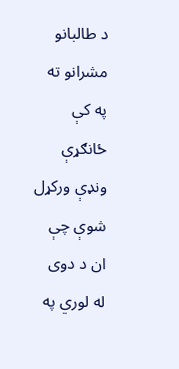د طالبانو مشرانو ته په کې ځانګړې ونډې ورکړل شوې چې ان د دوی له لوري په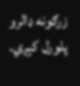زرګونه ډالرو پلورل کېږي.